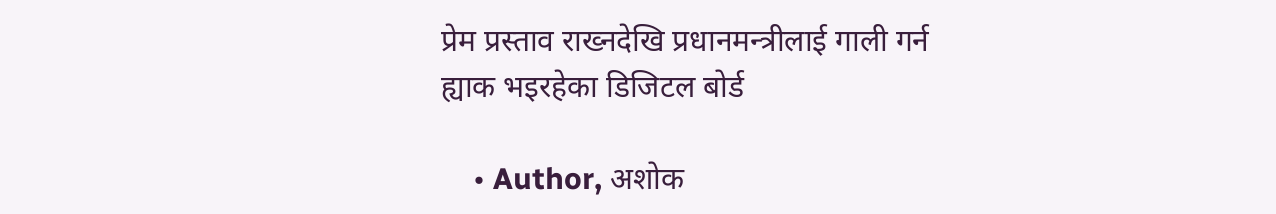प्रेम प्रस्ताव राख्नदेखि प्रधानमन्त्रीलाई गाली गर्न ह्याक भइरहेका डिजिटल बोर्ड

    • Author, अशोक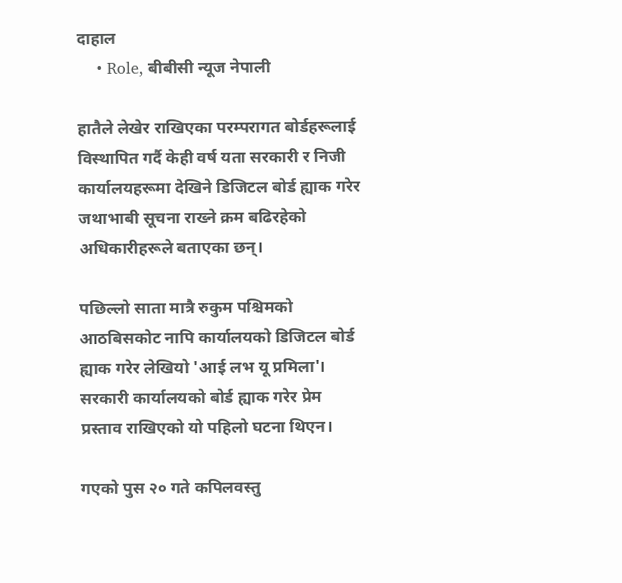दाहाल
    • Role, बीबीसी न्यूज नेपाली

हातैले लेखेर राखिएका परम्परागत बोर्डहरूलाई विस्थापित गर्दै केही वर्ष यता सरकारी र निजी कार्यालयहरूमा देखिने डिजिटल बोर्ड ह्याक गरेर जथाभाबी सूचना राख्ने क्रम बढिरहेको अधिकारीहरूले बताएका छन्।

पछिल्लो साता मात्रै रुकुम पश्चिमको आठबिसकोट नापि कार्यालयको डिजिटल बोर्ड ह्याक गरेर लेखियो 'आई लभ यू प्रमिला'। सरकारी कार्यालयको बोर्ड ह्याक गरेर प्रेम प्रस्ताव राखिएको यो पहिलो घटना थिएन।

गएको पुस २० गते कपिलवस्तु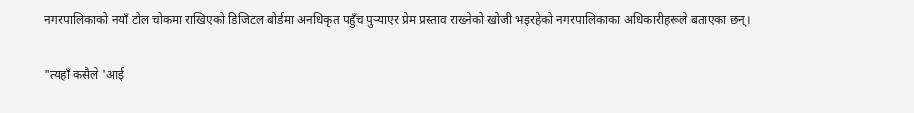नगरपालिकाको नयाँ टोल चोकमा राखिएको डिजिटल बोर्डमा अनधिकृत पहुँच पुर्‍याएर प्रेम प्रस्ताव राख्नेको खोजी भइरहेको नगरपालिकाका अधिकारीहरूले बताएका छन्।

"त्यहाँ कसैले 'आई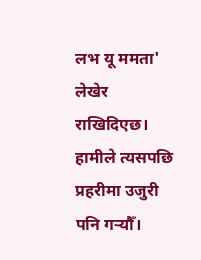लभ यू ममता' लेखेर राखिदिएछ। हामीले त्यसपछि प्रहरीमा उजुरी पनि गर्‍यौँ।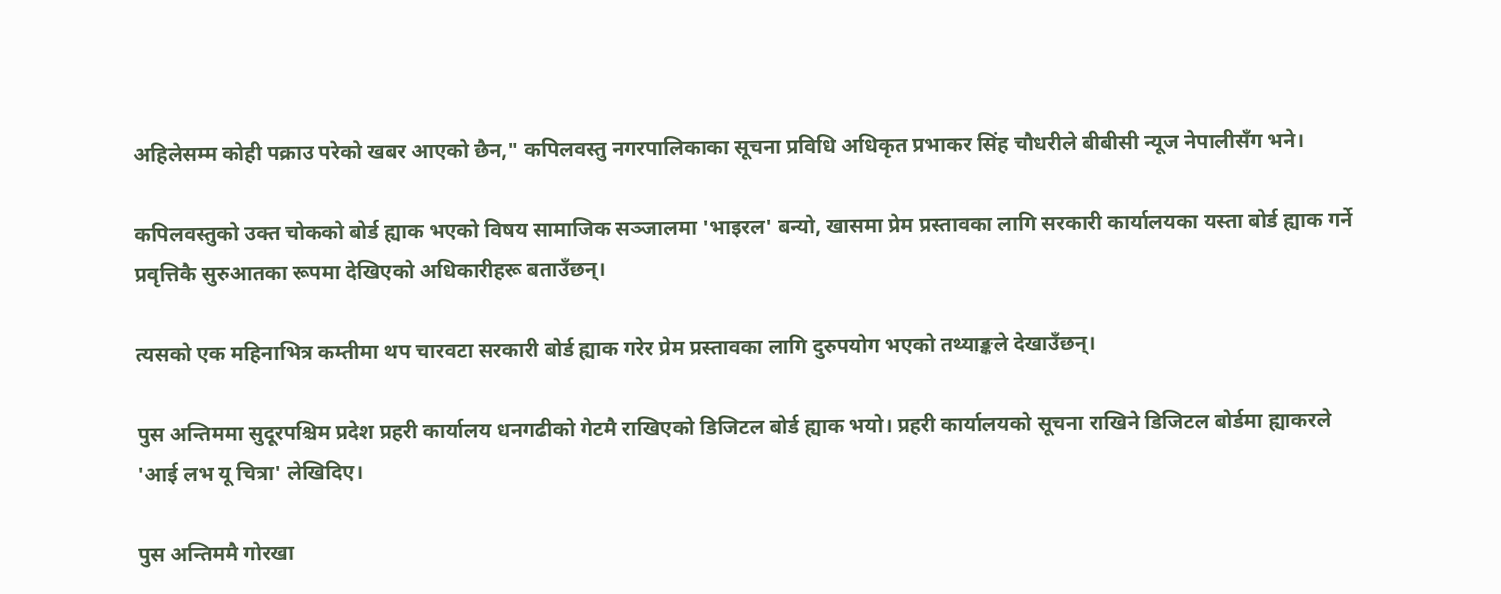अहिलेसम्म कोही पक्राउ परेको खबर आएको छैन," कपिलवस्तु नगरपालिकाका सूचना प्रविधि अधिकृत प्रभाकर सिंह चौधरीले बीबीसी न्यूज नेपालीसँग भने।

कपिलवस्तुको उक्त चोकको बोर्ड ह्याक भएको विषय सामाजिक सञ्जालमा 'भाइरल' बन्यो, खासमा प्रेम प्रस्तावका लागि सरकारी कार्यालयका यस्ता बोर्ड ह्याक गर्ने प्रवृत्तिकै सुरुआतका रूपमा देखिएको अधिकारीहरू बताउँछन्।

त्यसको एक महिनाभित्र कम्तीमा थप चारवटा सरकारी बोर्ड ह्याक गरेर प्रेम प्रस्तावका लागि दुरुपयोग भएको तथ्याङ्कले देखाउँछन्।

पुस अन्तिममा सुदूरपश्चिम प्रदेश प्रहरी कार्यालय धनगढीको गेटमै राखिएको डिजिटल बोर्ड ह्याक भयो। प्रहरी कार्यालयको सूचना राखिने डिजिटल बोर्डमा ह्याकरले 'आई लभ यू चित्रा' लेखिदिए।

पुस अन्तिममै गोरखा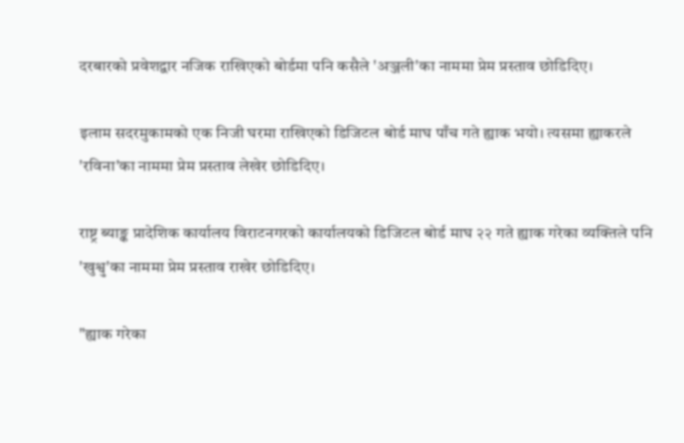दरबारको प्रवेशद्वार नजिक राखिएको बोर्डमा पनि कसैले 'अञ्जली'का नाममा प्रेम प्रस्ताव छोडिदिए।

इलाम सदरमुकामको एक निजी घरमा राखिएको डिजिटल बोर्ड माघ पाँच गते ह्याक भयो। त्यसमा ह्याकरले 'रविना'का नाममा प्रेम प्रस्ताव लेखेर छोडिदिए।

राष्ट्र ब्याङ्क प्रादेशिक कार्यालय विराटनगरको कार्यालयको डिजिटल बोर्ड माघ २२ गते ह्याक गरेका व्यक्तिले पनि 'खुश्वु'का नाममा प्रेम प्रस्ताव राखेर छोडिदिए।

"ह्याक गरेका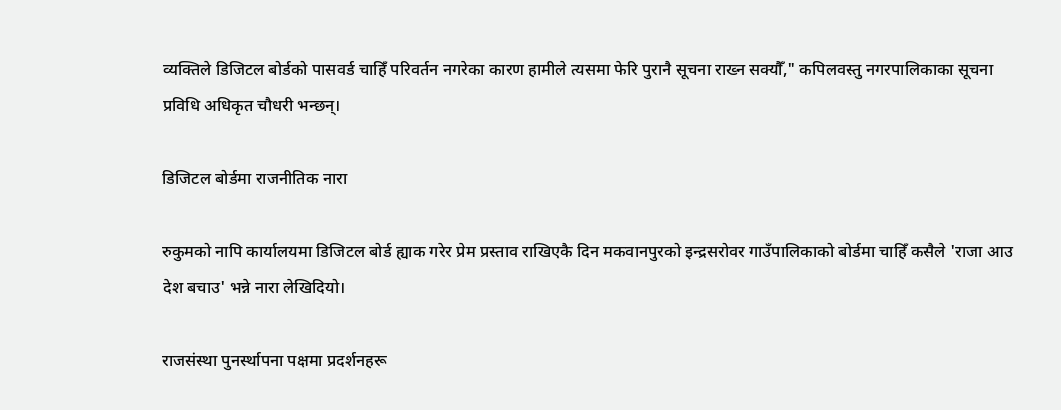व्यक्तिले डिजिटल बोर्डको पासवर्ड चाहिँ परिवर्तन नगरेका कारण हामीले त्यसमा फेरि पुरानै सूचना राख्न सक्यौँ," कपिलवस्तु नगरपालिकाका सूचना प्रविधि अधिकृत चौधरी भन्छन्।

डिजिटल बोर्डमा राजनीतिक नारा

रुकुमको नापि कार्यालयमा डिजिटल बोर्ड ह्याक गरेर प्रेम प्रस्ताव राखिएकै दिन मकवानपुरको इन्द्रसरोवर गाउँपालिकाको बोर्डमा चाहिँ कसैले 'राजा आउ देश बचाउ' भन्ने नारा लेखिदियो।

राजसंस्था पुनर्स्थापना पक्षमा प्रदर्शनहरू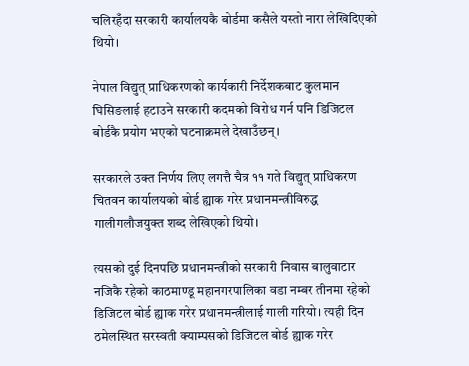चलिरहँदा सरकारी कार्यालयकै बोर्डमा कसैले यस्तो नारा लेखिदिएको थियो।

नेपाल विद्युत् प्राधिकरणको कार्यकारी निर्देशकबाट कुलमान घिसिङलाई हटाउने सरकारी कदमको विरोध गर्न पनि डिजिटल बोर्डकै प्रयोग भएको घटनाक्रमले देखाउँछन्।

सरकारले उक्त निर्णय लिए लगत्तै चैत्र ११ गते विद्युत् प्राधिकरण चितवन कार्यालयको बोर्ड ह्याक गरेर प्रधानमन्त्रीविरुद्ध गालीगलौजयुक्त शब्द लेखिएको थियो।

त्यसको दुई दिनपछि प्रधानमन्त्रीको सरकारी निवास बालुवाटार नजिकै रहेको काठमाण्डू महानगरपालिका वडा नम्बर तीनमा रहेको डिजिटल बोर्ड ह्याक गरेर प्रधानमन्त्रीलाई गाली गरियो। त्यही दिन ठमेलस्थित सरस्वती क्याम्पसको डिजिटल बोर्ड ह्याक गरेर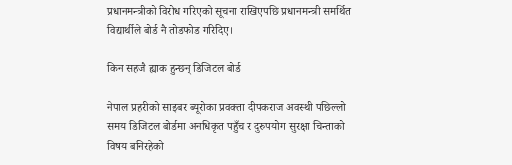प्रधानमन्त्रीको विरोध गरिएको सूचना राखिएपछि प्रधानमन्त्री समर्थित विद्यार्थीले बोर्ड नै तोडफोड गरिदिए।

किन सहजै ह्याक हुन्छन् डिजिटल बोर्ड

नेपाल प्रहरीको साइबर ब्यूरोका प्रवक्ता दीपकराज अवस्थी पछिल्लो समय डिजिटल बोर्डमा अनधिकृत पहुँच र दुरुपयोग सुरक्षा चिन्ताको विषय बनिरहेको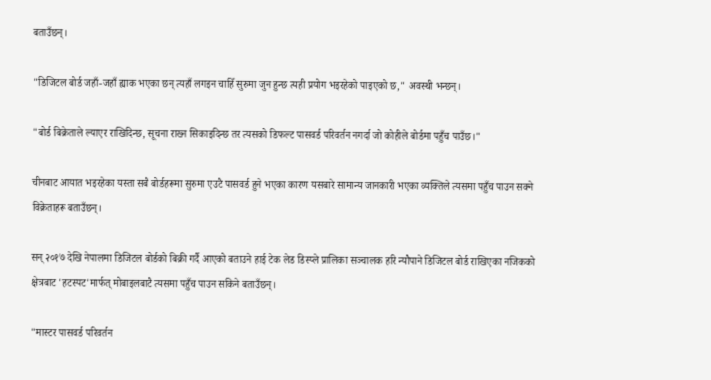बताउँछन्।

"डिजिटल बोर्ड जहाँ-जहाँ ह्याक भएका छन् त्यहाँ लगइन चाहिँ सुरुमा जुन हुन्छ त्यही प्रयोग भइरहेको पाइएको छ," अवस्थी भन्छन्।

"बोर्ड बिक्रेताले ल्याएर राखिदिन्छ, सूचना राख्न सिकाइदिन्छ तर त्यसको डिफल्ट पासवर्ड परिवर्तन नगर्दा जो कोहीले बोर्डमा पहुँच पाउँछ।"

चीनबाट आयात भइरहेका यस्ता सबै बोर्डहरूमा सुरुमा एउटै पासवर्ड हुने भएका कारण यसबारे सामान्य जानकारी भएका व्यक्तिले त्यसमा पहुँच पाउन सक्ने विक्रेताहरू बताउँछन्।

सन् २०१७ देखि नेपालमा डिजिटल बोर्डको बिक्री गर्दै आएको बताउने हाई टेक लेड डिस्प्ले प्रालिका सञ्चालक हरि न्यौपाने डिजिटल बोर्ड राखिएका नजिकको क्षेत्रबाट 'हटस्पट'मार्फत् मोबाइलबाटै त्यसमा पहुँच पाउन सकिने बताउँछन्।

"मास्टर पासवर्ड परिवर्तन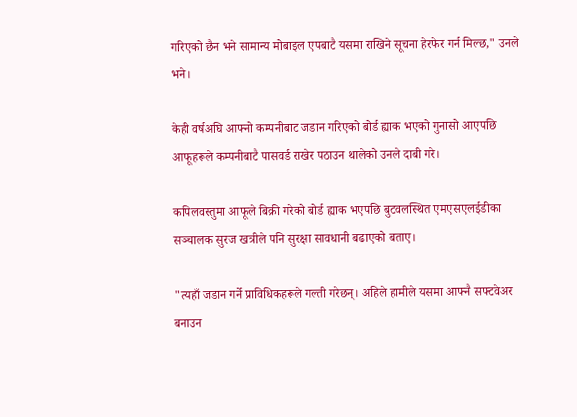गरिएको छैन भने सामान्य मोबाइल एपबाटै यसमा राखिने सूचना हेरफेर गर्न मिल्छ," उनले भने।

केही वर्षअघि आफ्नो कम्पनीबाट जडान गरिएको बोर्ड ह्याक भएको गुनासो आएपछि आफूहरूले कम्पनीबाटै पासवर्ड राखेर पठाउन थालेको उनले दाबी गरे।

कपिलवस्तुमा आफूले बिक्री गरेको बोर्ड ह्याक भएपछि बुटवलस्थित एमएसएलईडीका सञ्चालक सुरज खत्रीले पनि सुरक्षा सावधानी बढाएको बताए।

"त्यहाँ जडान गर्ने प्राविधिकहरूले गल्ती गरेछन्। अहिले हामीले यसमा आफ्नै सफ्टवेअर बनाउन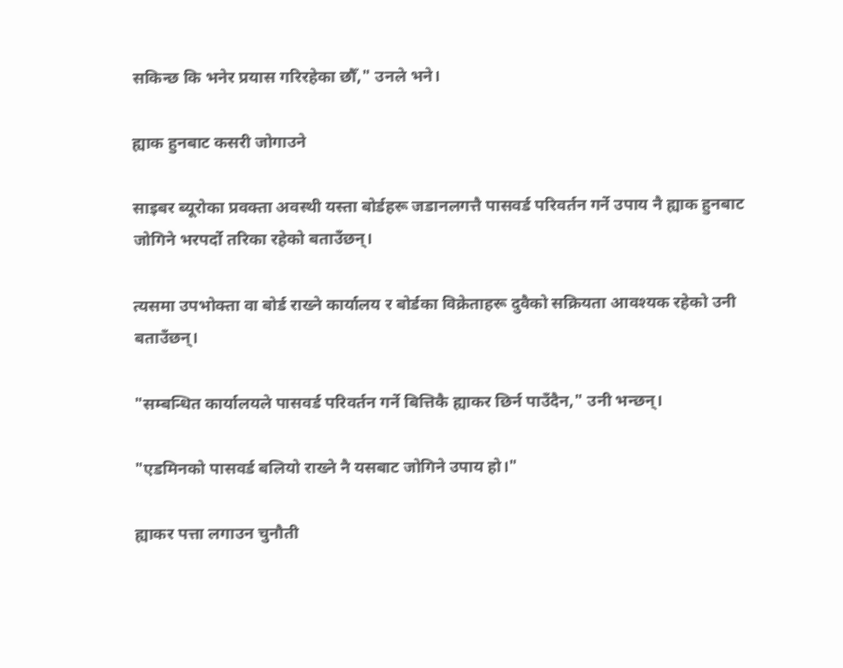सकिन्छ कि भनेर प्रयास गरिरहेका छौँ," उनले भने।

ह्याक हुनबाट कसरी जोगाउने

साइबर ब्यूरोका प्रवक्ता अवस्थी यस्ता बोर्डहरू जडानलगत्तै पासवर्ड परिवर्तन गर्ने उपाय नै ह्याक हुनबाट जोगिने भरपर्दो तरिका रहेको बताउँछन्।

त्यसमा उपभोक्ता वा बोर्ड राख्ने कार्यालय र बोर्डका विक्रेताहरू दुवैको सक्रियता आवश्यक रहेको उनी बताउँछन्।

"सम्बन्धित कार्यालयले पासवर्ड परिवर्तन गर्ने बित्तिकै ह्याकर छिर्न पाउँदैन," उनी भन्छन्।

"एडमिनको पासवर्ड बलियो राख्ने नै यसबाट जोगिने उपाय हो।"

ह्याकर पत्ता लगाउन चुनौती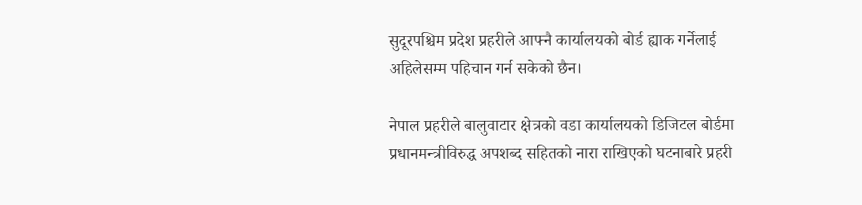सुदूरपश्चिम प्रदेश प्रहरीले आफ्नै कार्यालयको बोर्ड ह्याक गर्नेलाई अहिलेसम्म पहिचान गर्न सकेको छैन।

नेपाल प्रहरीले बालुवाटार क्षेत्रको वडा कार्यालयको डिजिटल बोर्डमा प्रधानमन्त्रीविरुद्ध अपशब्द सहितको नारा राखिएको घटनाबारे प्रहरी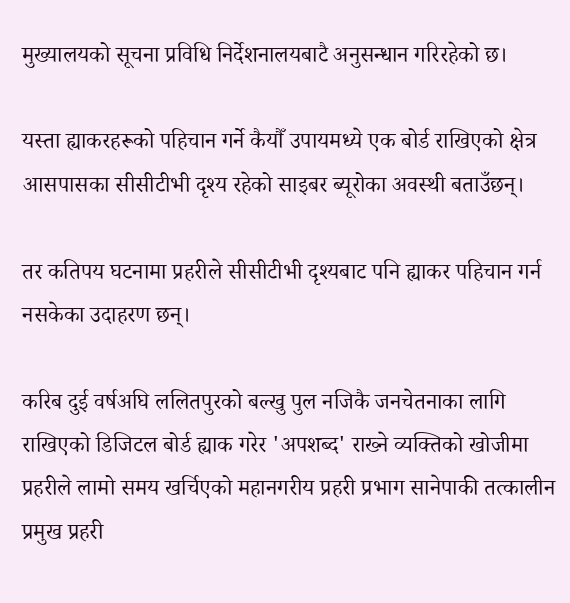मुख्यालयको सूचना प्रविधि निर्देशनालयबाटै अनुसन्धान गरिरहेको छ।

यस्ता ह्याकरहरूको पहिचान गर्ने कैयौँ उपायमध्ये एक बोर्ड राखिएको क्षेत्र आसपासका सीसीटीभी दृश्य रहेको साइबर ब्यूरोका अवस्थी बताउँछन्।

तर कतिपय घटनामा प्रहरीले सीसीटीभी दृश्यबाट पनि ह्याकर पहिचान गर्न नसकेका उदाहरण छन्।

करिब दुई वर्षअघि ललितपुरको बल्खु पुल नजिकै जनचेतनाका लागि राखिएको डिजिटल बोर्ड ह्याक गरेर 'अपशब्द' राख्ने व्यक्तिको खोजीमा प्रहरीले लामो समय खर्चिएको महानगरीय प्रहरी प्रभाग सानेपाकी तत्कालीन प्रमुख प्रहरी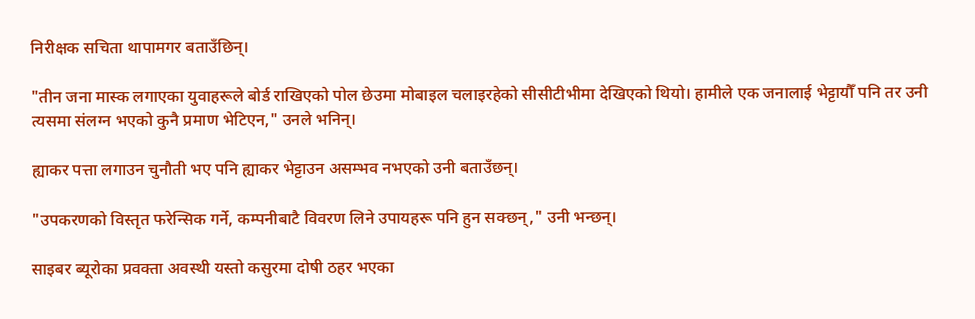निरीक्षक सचिता थापामगर बताउँछिन्।

"तीन जना मास्क लगाएका युवाहरूले बोर्ड राखिएको पोल छेउमा मोबाइल चलाइरहेको सीसीटीभीमा देखिएको थियो। हामीले एक जनालाई भेट्टायौँ पनि तर उनी त्यसमा संलग्न भएको कुनै प्रमाण भेटिएन," उनले भनिन्।

ह्याकर पत्ता लगाउन चुनौती भए पनि ह्याकर भेट्टाउन असम्भव नभएको उनी बताउँछन्।

"उपकरणको विस्तृत फरेन्सिक गर्ने, कम्पनीबाटै विवरण लिने उपायहरू पनि हुन सक्छन्," उनी भन्छन्।

साइबर ब्यूरोका प्रवक्ता अवस्थी यस्तो कसुरमा दोषी ठहर भएका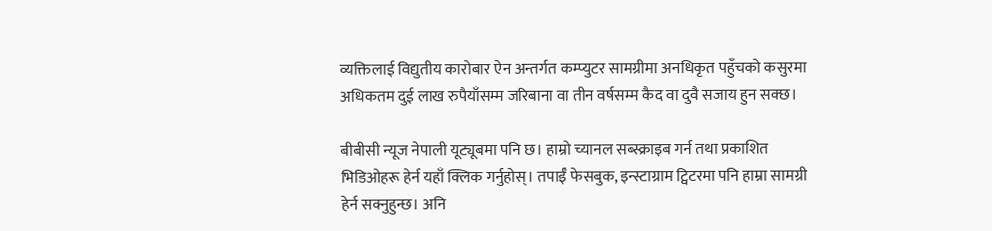व्यक्तिलाई विद्युतीय कारोबार ऐन अन्तर्गत कम्प्युटर सामग्रीमा अनधिकृत पहुँचको कसुरमा अधिकतम दुई लाख रुपैयाँसम्म जरिबाना वा तीन वर्षसम्म कैद वा दुवै सजाय हुन सक्छ।

बीबीसी न्यूज नेपाली यूट्यूबमा पनि छ। हाम्रो च्यानल सब्स्क्राइब गर्न तथा प्रकाशित भिडिओहरू हेर्न यहाँ क्लिक गर्नुहोस्। तपाईँ फेसबुक, इन्स्टाग्राम ट्विटरमा पनि हाम्रा सामग्री हेर्न सक्नुहुन्छ। अनि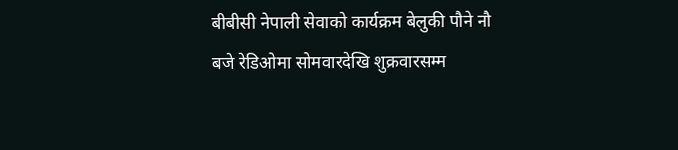बीबीसी नेपाली सेवाको कार्यक्रम बेलुकी पौने नौ बजे रेडिओमा सोमवारदेखि शुक्रवारसम्म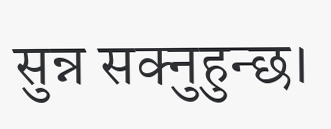सुन्न सक्नुहुन्छ।